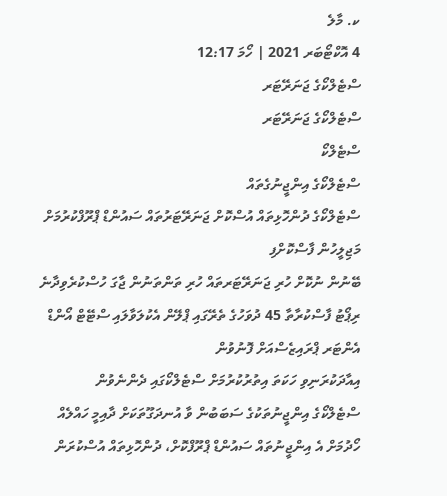ކ. މާލެ
4 އޮކްޓޯބަރ 2021 | ހޯމަ 12:17
ސްޓެލްކޯގެ ޖަނަރޭޓަރ
ސްޓެލްކޯގެ ޖަނަރޭޓަރ
ސްޓެލްކޯ
ސްޓެލްކޯގެ އިންޖީނުގެތައް
ސްޓެލްކޯގެ ދުންހޮޅިތައް އުސްކޮށް ޖަނަރޭޓަރުތައް ސައުންޑް ޕްރޫފްކުރުމަށް މަޖިލީހުން ފާސްކޮށްފި
ބޭނުން ނުކޮށް ހުރި ޖަނަރޭޓަރތައް ހުރި ތަންތަނުން ޖާގަ ހުސްކުރެވިދާނެ
ރިޕޯޓު ފާސްކުރާތާ 45 ދުވަހުގެ ތެރޭގައި ޕްލޭން އެކުލަވާލައި ސްޓޭޓް އޯންޑް އެންޓަރ ޕްރައިޒެސްއަށް ފޮނުވުން
އިއާދަކުރަނިވި ހަކަތަ އިތުރުކުރުމަށް ސްޓެލްކޯގައި ދެންނެވުން
ސްޓެލްކޯގެ އިންޖީނުތަކުގެ ސަބަބުން ވާ އުނދަގޫތަކަށް ދާއިމީ ހައްލެއް ހޯދުމަށް އެ އިންޖީނުތައް ސައުންޑް ޕްރޫފްކޮށް، ދުންހޮޅިތައް އުސްކުރަން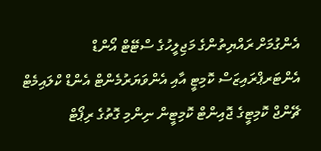އެންގުމަށް ރައްޔިތުންގެ މަޖިލީހުގެ ސްޓޭޓް އޯންޑް އެންޓަރޕްރައިޒަސް ކޮމިޓީ އާއި އެންވަޔަރުމެންޓް އެންޑް ކްލައިމެޓް ޗޭންޖް ކޮމިޓީގެ ޖޮއިންޓް ކޮމިޓީން ނިންމި ގޮތުގެ ރިޕޯޓް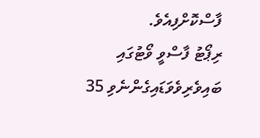ފާސްކޮށްފިއެވެ.
ރިޕޯޓު ފާސްވީ ވޯޓުގައި ބައިވެރިވެވަޑައިގެންނެވި 35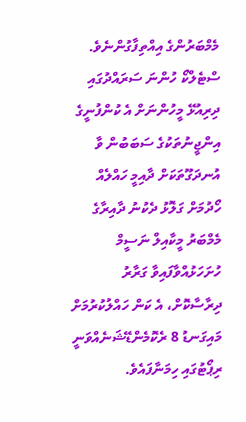މެމްބަރުންގެ އިއްތިފާގުންނެވެ.
ސްޓެލްކޯ ހުންނަ ސަރައްދުގައި ދިރިއުޅޭ މީހުންނަށް އެ ކުންފުނީގެ އިންޖީނުތަކުގެ ސަބަބުން ވާ އުނދަގޫތަކަށް ދާއިމީ ހައްލެއް ހޯދުމަށް ގަލޮޅު ދެކުނު ދާއިރާގެ މެމްބަރު މީކާއިލް ނަސީމް ހުށަހަޅުއްވާފައިވާ ގަރާރު ދިރާސާކޮށް، އެ ކަން ހައްލުކުރުމަށް މައިގަނޑު 8 ރެކޮމެންޑޭޝަނެއްވަނީ ރިޕޯޓުގައި ހިމަނާފައެވެ.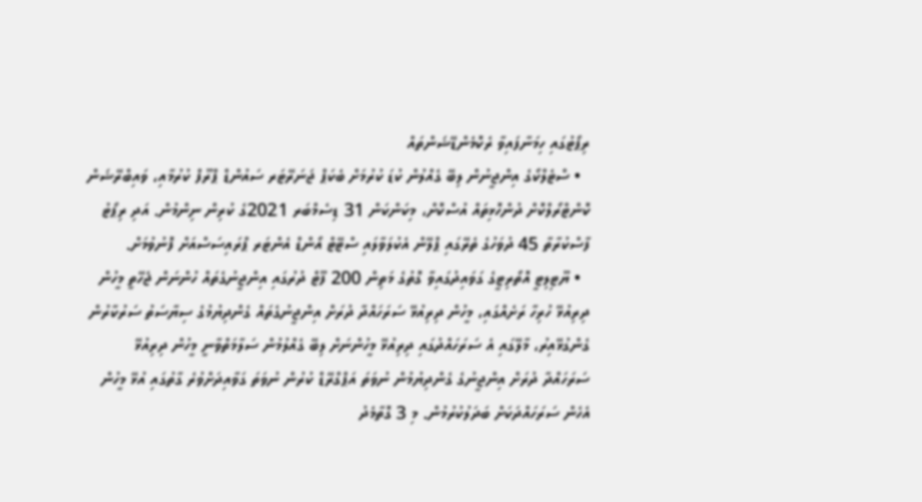ރިޕޯޓުގައި ހިމަނާފައިވާ ރެކޮމެންޑޭޝަންތައް
  • ސްޓެލްކޯގެ އިންޖީނުން ލިބޭ ގެއްލުން ކުޑަ ކުރުމަށް ބެކަޕް ޖަނަރޭޓަރ ސައުންޑް ޕްރޫފް ކުރުމާއި، ވައިބްރޭޝަން ކޮންޓްރޯލްކޮށް ދުންހޮޅިތައް އުސްކޮށް، މިކަންކަން 31 ޑިސެމްބަރ 2021ގެ ކުރިން ނިންމުން. އަދި ރިޕޯޓު ފާސްކުރާތާ 45 ދުވަހުގެ ތެރޭގައި ޕްލޭން އެކުލަވާލައި ސްޓޭޓް އޯންޑް އެންޓަރ ޕްރައިސަސްއަށް ފޮނުވުމަށް.
  • ޔޫޓިލިޓީ އޮތޯރިޓީގެ ގަވައިދުގައިވާ ގޮތުގެ މަތިން 200 ފޫޓް ދުރުގައި އިންޖީނުގެތައް ހުންނަން ޖެހޭތީ މީހުން ދިރިއުޅޭ ހުރިހާ ރަށެއްގައި، މީހުން ދިރިއުޅޭ ސަރަހައްދާ ދުރަށް އިންޖީނުގެތައް ގެންދިޔުމުގެ ސިޔާސަތު ސަރުކާރުން ގެންގުޅޭއިރު، މާލޭގައި އެ ސަރަހައްދުގައި ދިރިއުޅޭ މީހުންނަށް ލިބޭ ގެއްލުމުން ސަލާމަތްވާނީ މީހުން ދިރިއުޅޭ ސަރަހައްދާ ދުރަށް އިންޖީނުގެ ގެންދިޔުމުން ނުވަތަ އަޕްގްރޭޑް ކުރުން ނުވަތަ ގަވާއިދަށްވުރެ ގާތުގައި އުޅޭ މީހުން އެހެން ސަރަހައްދަކަށް ބަދަލުކުރުމުން. މި 3 ގޮތާމެދު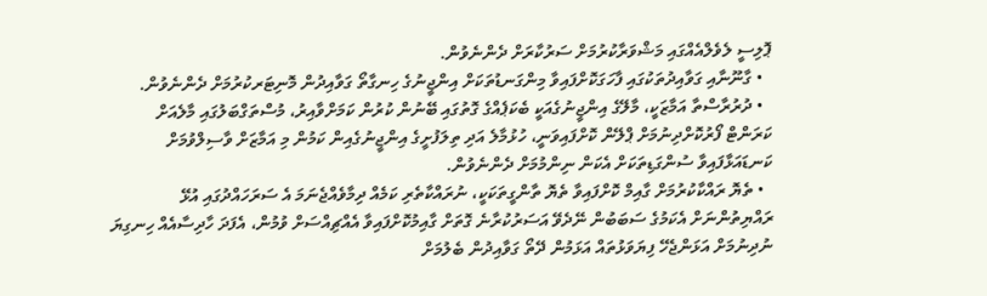ޕޮލިސީ ލެވެލްއެއްގައި މަޝްވަރާކުރުމަށް ސަރުކާރަށް ދެންނެވުން.
  • ގާނޫނާއި ގަވާއިދުތަކުގައި ފާހަގަކޮށްފައިވާ މިންގަނޑުތަކަށް އިންޖީނުގެ ހިނގާތޯ ގަވާއިދުން މޮނިޓަރކުރުމަށް ދެންނެވުން.
  • ދުރުރާސްތާ އަމާޒަކީ، މާލޭގެ އިންޖީނުގެއަކީ ބެކަޕެއްގެ ގޮތުގައި ބޭނުން ކުރުން ކަމަށްވާއިރު، މުސްތަގްބަލުގައި މާލެއަށް ކަރަންޓް ފޯރުކޮށްދިނުމަށް ޕްލޭން ކޮށްފައިވަނީ، ހުޅުމާލެ އަދި ތިލަފުށީގެ އިންޖީނުގެއިން ކަމުން މި އަމާޒަށް ވާސިލްވުމަށް ކަނޑައަޅާފައިވާ ސުންގަޑިތަކަށް އެކަން ނިންމުމަށް ދެންނެވުން.
  • ތެޔޮ ރައްކާކުރުމަށް ގާއިމް ކޮށްފައިވާ ތެޔޮ ތާންގީތަކަކީ، ނުރައްކާތެރި ކަމެއް ދިމާވެއްޖެނަމަ އެ ސަރަހައްދުގައި އުޅޭ ރައްޔިތުންނަށް އެކަމުގެ ސަބަބުން ނޭދެވޭ އަސަރުކުރާނެ ގޮތަށް ގާއިމުކޮށްފައިވާ އެއްޗިއްސަށް ވުމުން، އެފަދަ ހާދިސާއެއް ހިނގިޔަ ނުދިނުމަށް އަޅަންޖެހޭ ފިޔަވަޅުތައް އަޅަމުން ދޭތޯ ގަވާއިދުން ބެލުމަށް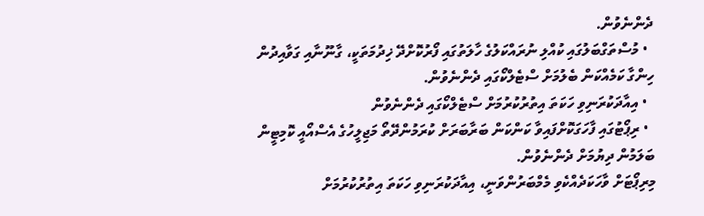ދެންނެވުން.
  • މުސްތަގްބަލުގައި ކުއްލި ނުރައްކަލުގެ ހާލަތުގައި ފޯރުކޮށްދޭ ޚިދުމަތަކީ، ގާނޫނާއި ގަވާއިދުން ހިންގާ ކަމެއްކަން ބެލުމަށް ސްޓެލްކޯގައި ދެންނެވުން.
  • އިއާދަކުރަނިވި ހަކަތަ އިތުރުކުރުމަށް ސްޓެލްކޯގައި ދެންނެވުން
  • ރިޕޯޓުގައި ފާހަގަކޮށްފައިވާ ކަންކަން ބަރާބަރަށް ކުރަމުންދޭތޯ މަޖިލީހުގެ އެސްއޯއީ ކޮމިޓީން ބަލަމުން ދިޔުމަށް ދެންނެވުން.
މިރިޕޯޓަށް ވާހަކަދެއްކެވި މެމްބަރުންވަނީ، އިއާދަކުރަނިވި ހަކަތަ އިތުރުކުރުމަށް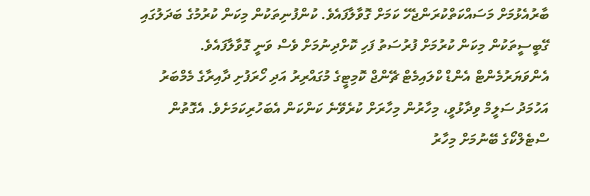ބާރުއެޅުމަށް މަސައްކަތްކުރަންޖެހޭ ކަމަށް ގޮވާލާފައެވެ. ކުންފުނިތަކުން މިކަން ކުރުމުގެ ބަދަލުގައި ގޭބީސީތަކުން މިކަން ކުރުމަށް ފުރުސަތު ފަހި ކޮށްދިނުމަށް ވެސް ވަނީ ގޮވާލާފައެވެ.
އެންވަޔަރުމެންޓް އެންޑް ކްލައިމެޓް ޗޭންޖް ކޮމިޓީގެ މުގައްރިރު އަދި ހޯރަފުށި ދާއިރާގެ މެމްބަރު އަހުމަދު ސަލީމް ވިދާޅުވީ، މިހާރުން މިހާރަށް ކުރެވޭނެ ކަންކަން އެބަހުރިކަމަށެވެ. އެގޮތުން ސްޓެލްކޯގެ ބޭނުމަށް މިހާރު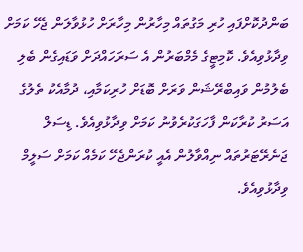ބަންދުކޮށްފައި ހުރި މަގުތައް މިހާރުން މިހާރަށް ހުޅުވާލަން ޖެހޭ ކަމަށް ވިދާޅުވިއެވެ. ކޮމިޓީގެ މެމްބަރުން އެ ސަރަހައްދަށް ވަޑައިގެން ބެލި ބެލުމުން ވައިބްރޭޝަން ވަރަށް ބޮޑަށް ހުރިކަމާއި، ދުމާއެކު ތެލުގެ އަސަރު ކުރާކަން ފާހަގަކުރެވުނު ކަމަށް ވިދާޅުވިއެވެ. ޑިސަލް ޖަނެރޭޓަރުތައް ނިއްވާލުން އެއީ ކުރަންޖެހޭ ކަމެއް ކަމަށް ސަލީމް ވިދާޅުވިއެވެ.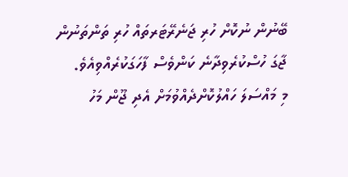ބޭނުން ނުކޮށް ހުރި ޖަނެރޭޓަރތައް ހުރި ތަންތަނުން ޖާގަ ހުސްކުރެވިދާނެ ކަންވެސް ފާހަގަކުރެއްވިއެވެ.
މި މައްސަލަ ހައްލުކޮށްދެއްވުމަށް އެދި ޖޫން މަހު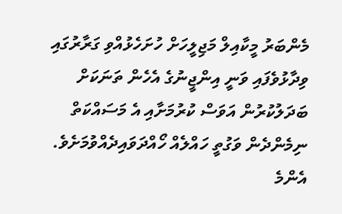މެންބަރު މީކާއިލް މަޖިލީހަށް ހުށަހެޅުއްވި ގަރާރުގައި ވިދާޅުވެފައި ވަނީ އިންޖީނުގެ އެހެން ތަނަކަށް ބަދަލުކުރުން އަވަސް ކުރުމަށާއި އެ މަސައްކަތް ނިމެންދެން ވަގުތީ ހައްލެއް ހޯއްދަވައިދެއްވުމަށެވެ.
އެންމެ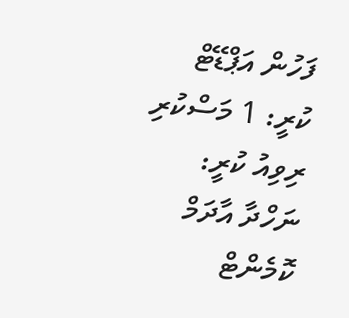ފަހުން އަޕްޑޭޓް ކުރީ: 1 މަސްކުރި
ރިވިއު ކުރީ: ނަހްދާ އާދަމް
ކޮމެންޓް